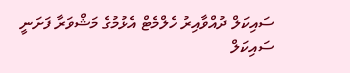ސައިކަލް ދުއްވާއިރު ހެލްމެޓް އެޅުމުގެ މަޝްވަރާ ފަށަނީ
ސައިކަލް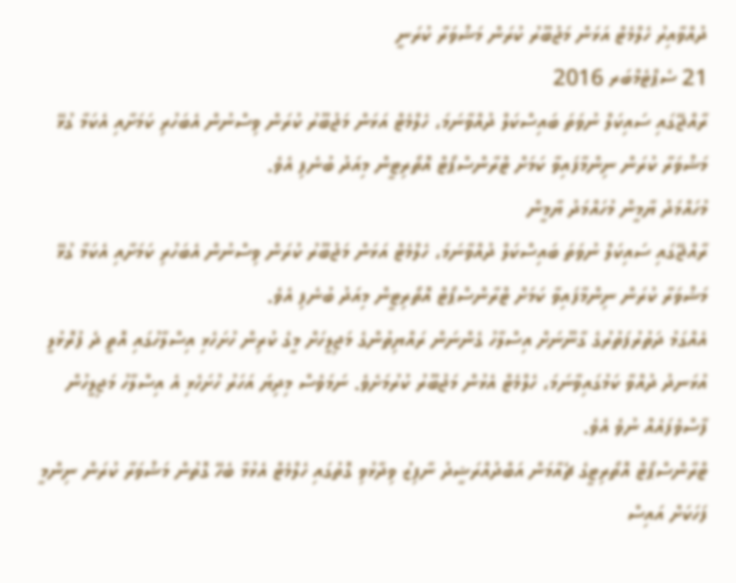ދުއްވާއިރު ހެލްމެޓް އަޅަން މަޖުބޫރު ކުރަން މަޝްވަރާ ކުރަނީ
21 ސެޕްޓެމްބަރ 2016
ރާއްޖޭގައި ސައިކަލް ނުވަތަ ބައިސްކަލް ދުއްވާނަމަ، ހެލްމެޓް އަޅަން މަޖުބޫރު ކުރަން ވިސްނުން އެބަހުރި ކަމަށާއި އެކަމާ ގުޅޭ މަޝްވަރާ ކުރަން ނިންމާފައިވާ ކަމަށް ޓްރާންސްޕޯޓް އޮތޯރިޓީން މިއަދު ބުނެފި އެވެ.
މުހައްމަދު ޔާމީން މުހައްމަދު ޔާމީން
ރާއްޖޭގައި ސައިކަލް ނުވަތަ ބައިސްކަލް ދުއްވާނަމަ، ހެލްމެޓް އަޅަން މަޖުބޫރު ކުރަން ވިސްނުން އެބަހުރި ކަމަށާއި އެކަމާ ގުޅޭ މަޝްވަރާ ކުރަން ނިންމާފައިވާ ކަމަށް ޓްރާންސްޕޯޓް އޮތޯރިޓީން މިއަދު ބުނެފި އެވެ.
އެއްގަމު ދަތުރުފަތުރުގެ ގާނޫނަށް އިސްލާހު ގެންނަން ރައްޔިތުންގެ މަޖިލީހަށް މީގެ ކުރިން ހުށަހެޅި އިސްލާހުގައި އޮތީ ދެ ފުރޮޅުލީ އުޅަނދު ދުއްވާ ކަމުގައިވާނަމަ، ހެލްމެޓް އެޅުން މަޖުބޫރު ކުރުމަށެވެ. ނަމަވެސް މިދިޔަ އަހަރު ހުށަހެޅި އެ އިސްލާހު މަޖިލީހުން ފާސްވެފައެއް ނުވެ އެވެ.
ޓްރާންސްޕޯޓް އޮތޯރިޓީގެ ޗެއާމަން އަބްދުއްރަޝީދު ނާފިޒު ވިދާޅުވި ގޮތުގައި ހެލްމެޓް އެޅުމާ ބެހޭ ގޮތުން މަޝްވަރާ ކުރަން ނިންމީ ފަހަކަށް އައިސް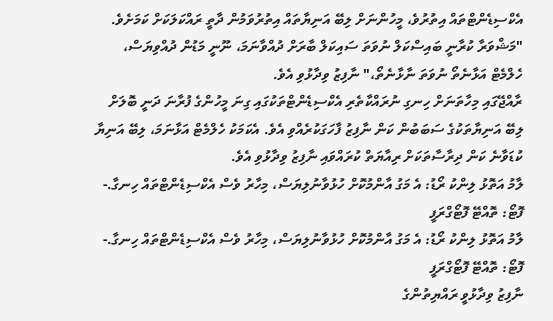އެކްސިޑެންޓްތައް އިތުރުވެ، މީހުންނަށް ލިބޭ އަނިޔާތައް އިތުރުވަމުން ދާތީ ރައްކަލަކަށް ކަމަށެވެ.
"މަޝްވަރާ ކުރާނީ ބައިސްކަލް ނުވަތަ ސައިކަލް ބާރަށް ދުއްވާނަމަ، ނޫނީ މަޑުން ދުއްވިޔަސް، ހެލްމެޓް އަޅާނެތޯ ނުވަތަ ނާޅާނެތޯ،" ނާފިޒު ވިދާޅުވި އެވެ.
ރާއްޖޭގައި މިހާތަނަށް ހިނގި ނުރައްކާތެރި އެކްސިޑެންޓްތަކުގައި ގިނަ މީހުންގެ ފުރާނަ ދަނީ ބޮލަށް ލިބޭ އަނިޔާތަކުގެ ސަބަބުން ކަން ނާފިޒު ފާހަގަކުރެއްވި އެވެ. އެކަމަކު ހެލްމެޓް އަޅާނަމަ، ލިބޭ އަނިޔާ ކުޑަވާނެ ކަން ދިރާސާތަކަށް ރިއާޔަތް ކުރައްވައި ނާފިޒު ވިދާޅުވި އެވެ.
ލާމު އަތޮޅު ލިންކު ރޯޑު: އެ މަގު އާންމުކޮށް ހުޅުވާނުލިޔަސް، މިހާރު ވެސް އެކްސިޑެންޓްތައް ހިނގާ.- ފޮޓޯ: ތޮއްޓޭ ފޮޓޯގްރަފީ
ލާމު އަތޮޅު ލިންކު ރޯޑު: އެ މަގު އާންމުކޮށް ހުޅުވާނުލިޔަސް، މިހާރު ވެސް އެކްސިޑެންޓްތައް ހިނގާ.- ފޮޓޯ: ތޮއްޓޭ ފޮޓޯގްރަފީ
ނާފިޒު ވިދާޅުވީ ރައްޔިތުންގެ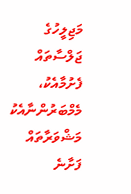މަޖިލީހުގެ ޖަލްސާތައް ފެށުމާއެކު، މެމްބަރުންނާއެކު މަޝްވަރާތައް ފަށާނެ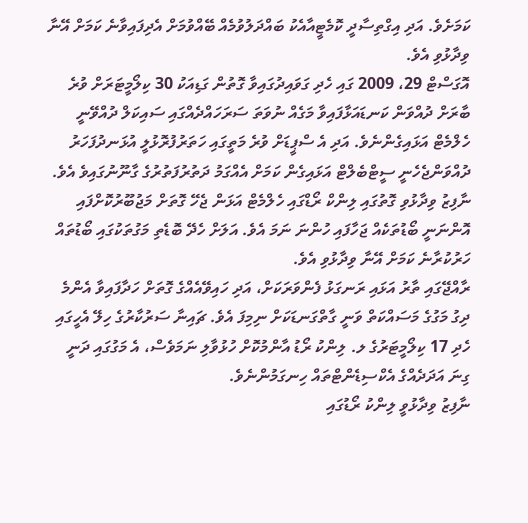ކަމަށެވެ. އަދި އިގްތިސާދީ ކޮމެޓީއާއެކު ބައްދަލުވުމެއް ބޭއްވުމަށް އެދިފައިވާނެ ކަމަށް އޭނާ ވިދާޅުވި އެވެ.
އޮގަސްޓް 29، 2009 ގައި ހެދި ގަވައިދުގައިވާ ގޮތުން ގަޑިއަކު 30 ކިލޯމީޓަރަށް ވުރެ ބާރަށް ދުއްވަން ކަނޑައަޅާފައިވާ މަގެއް ނުވަތަ ސަރަހައްދެއްގައި ސައިކަލް ދުއްވޭނީ ހެލްމެޓް އަޅައިގެންނެވެ. އަދި އެ ސްޕީޑަށް ވުރެ މަތީގައި ހަތަރުފުރޮޅުލީ އުޅަނދުފަހަރު ދުއްވަންޖެހެނީ ސީޓްބެލްޓް އަޅައިގެން ކަމަށް އެއްގަމު ދަތުރުފަތުރުގެ ގާނޫނުގައިވެ އެވެ.
ނާފިޒު ވިދާޅުވި ގޮތުގައި ލިންކް ރޯޑްގައި ހެލްމެޓް އަޅަން ޖެހޭ ގޮތަށް މަޖުބޫރުކޮށްފައި އޮންނަނީ ބޯޑުތަކެއް ޖަހާފައި ހުންނަ ނަމަ އެވެ. އަލަށް ހެދޭ ބޮޑެތި މަގުތަކުގައި ބޯޑުތައް ހަރުކުރާނެ ކަމަށް އޭނާ ވިދާޅުވި އެވެ.
ރާއްޖޭގައި ތާރު އަޅައި ރަނގަޅު ފެންވަރަކަށް، އަދި ހައިވޭއެއްގެ ގޮތަށް ހަދާފައިވާ އެންމެ ދިގު މަގުގެ މަސައްކަތް ވަނީ ގާތްގަނޑަކަށް ނިމިފަ އެވެ. ޗައިނާ ސަރުކާރުގެ ހިލޭ އެހީގައި ހެދި 17 ކިލޯމީޓަރުގެ ލ. ލިންކު ރޯޑު އާންމުކޮށް ހުޅުވާލި ނަމަވެސް، އެ މަގުގައި ދަނީ ގިނަ އަދަދެއްގެ އެކްސިޑެންޓްތައް ހިނގަމުންނެވެ.
ނާފިޒު ވިދާޅުވީ ލިންކު ރޯޑުގައި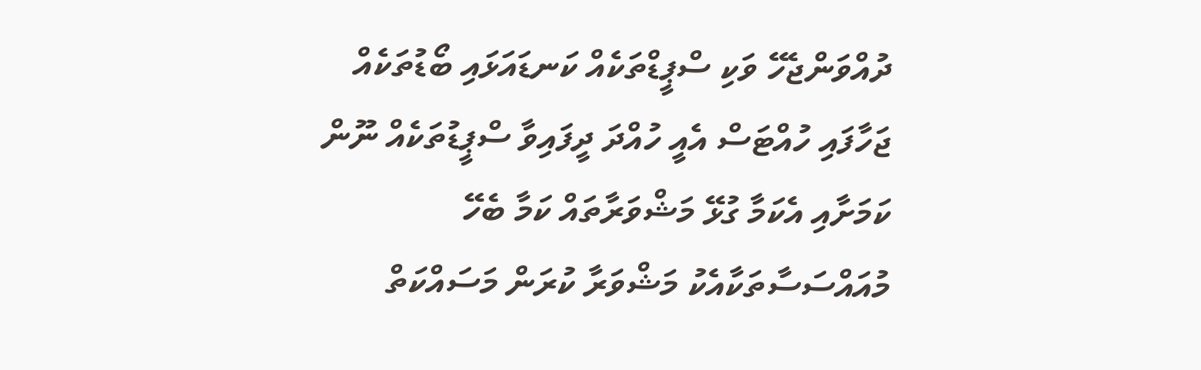ދުއްވަންޖެހޭ ވަކި ސްޕީޑްތަކެއް ކަނޑައަޅައި ބޯޑުތަކެއް ޖަހާފައި ހުއްޓަސް އެއީ ހުއްދަ ދީފައިވާ ސްޕީޑުތަކެއް ނޫން ކަމަށާއި އެކަމާ ގުޅޭ މަޝްވަރާތައް ކަމާ ބެހޭ މުއައްސަސާތަކާއެކު މަޝްވަރާ ކުރަން މަސައްކަތް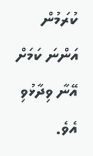ކުރަމުން އަންނަ ކަމަށް އޭނާ ވިދާޅުވި އެވެ.